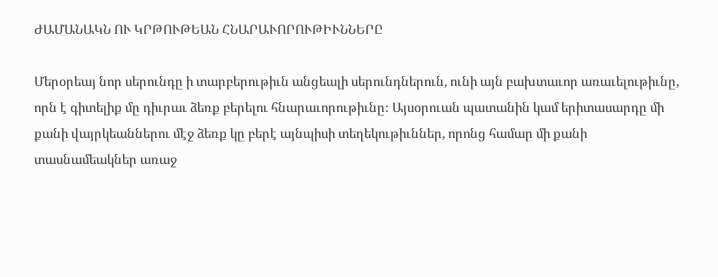ԺԱՄԱՆԱԿՆ ՈՒ ԿՐԹՈՒԹԵԱՆ ՀՆԱՐԱՒՈՐՈՒԹԻՒՆՆԵՐԸ

Մերօրեայ նոր սերունդը ի տարբերութիւն անցեալի սերունդներուն, ունի այն բախտաւոր առաւելութիւնը, որն է գիտելիք մը դիւրաւ ձեռք բերելու հնարաւորութիւնը։ Այսօրուան պատանին կամ երիտասարդը մի քանի վայրկեաններու մէջ ձեռք կը բերէ այնպիսի տեղեկութիւններ, որոնց համար մի քանի տասնամեակներ առաջ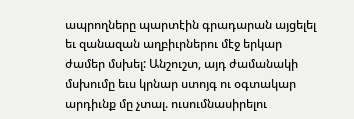ապրողները պարտէին գրադարան այցելել եւ զանազան աղբիւրներու մէջ երկար ժամեր մսխել: Անշուշտ, այդ ժամանակի մսխումը եւս կրնար ստոյգ ու օգտակար արդիւնք մը չտալ. ուսումնասիրելու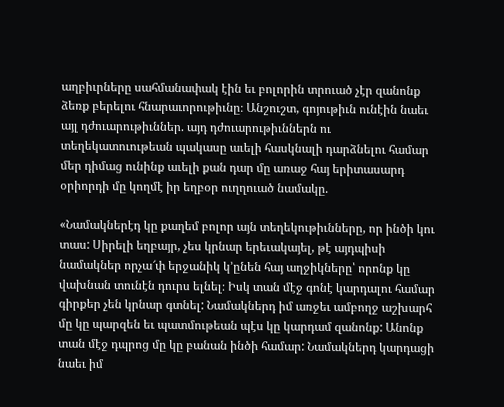աղբիւրները սահմանափակ էին եւ բոլորին տրուած չէր զանոնք ձեռք բերելու հնարաւորութիւնը։ Անշուշտ, գոյութիւն ունէին նաեւ այլ դժուարութիւններ. այդ դժուարութիւններն ու տեղեկատուութեան պակասը աւելի հասկնալի դարձնելու համար մեր դիմաց ունինք աւելի քան դար մը առաջ հայ երիտասարդ օրիորդի մը կողմէ իր եղբօր ուղղուած նամակը.

«Նամակներէդ կը քաղեմ բոլոր այն տեղեկութիւնները, որ ինծի կու տաս: Սիրելի եղբայր, չես կրնար երեւակայել, թէ այդպիսի նամակներ որչա՜փ երջանիկ կ՚ընեն հայ աղջիկները՝ որոնք կը վախնան տունէն դուրս ելնել։ Իսկ տան մէջ գոնէ կարդալու համար գիրքեր չեն կրնար գտնել: Նամակներդ իմ առջեւ ամբողջ աշխարհ մը կը պարզեն եւ պատմութեան պէս կը կարդամ զանոնք: Անոնք տան մէջ դպրոց մը կը բանան ինծի համար: Նամակներդ կարդացի նաեւ իմ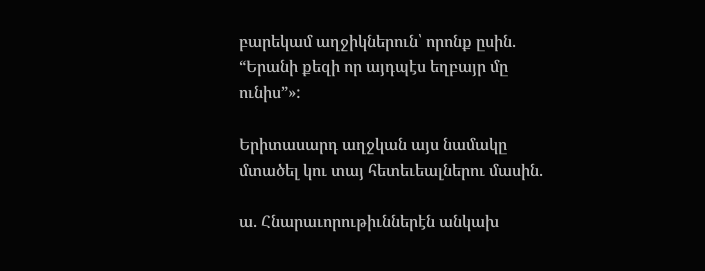բարեկամ աղջիկներուն՝ որոնք ըսին. “Երանի քեզի որ այդպէս եղբայր մը ունիս”»:

Երիտասարդ աղջկան այս նամակը մտածել կու տայ հետեւեալներու մասին.

ա. Հնարաւորութիւններէն անկախ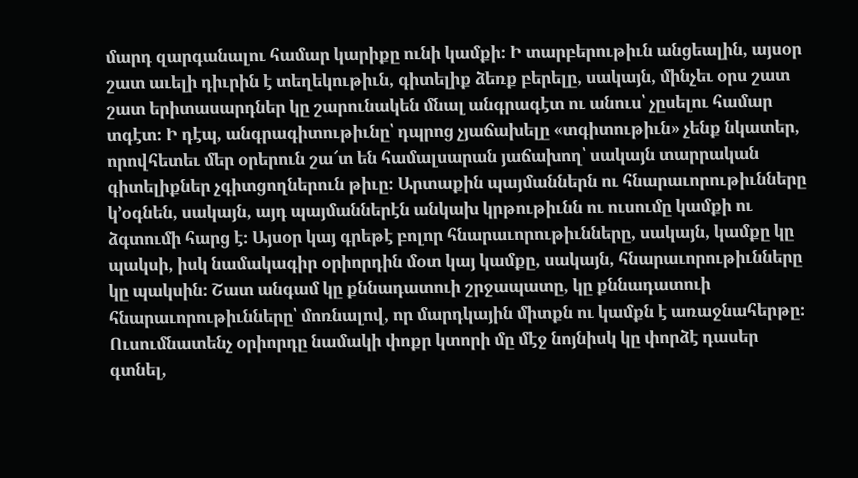մարդ զարգանալու համար կարիքը ունի կամքի։ Ի տարբերութիւն անցեալին, այսօր շատ աւելի դիւրին է տեղեկութիւն, գիտելիք ձեռք բերելը, սակայն, մինչեւ օրս շատ շատ երիտասարդներ կը շարունակեն մնալ անգրագէտ ու անուս՝ չըսելու համար տգէտ։ Ի դէպ, անգրագիտութիւնը՝ դպրոց չյաճախելը «տգիտութիւն» չենք նկատեր, որովհետեւ մեր օրերուն շա՜տ են համալսարան յաճախող՝ սակայն տարրական գիտելիքներ չգիտցողներուն թիւը։ Արտաքին պայմաններն ու հնարաւորութիւնները կ՚օգնեն, սակայն, այդ պայմաններէն անկախ կրթութիւնն ու ուսումը կամքի ու ձգտումի հարց է։ Այսօր կայ գրեթէ բոլոր հնարաւորութիւնները, սակայն, կամքը կը պակսի, իսկ նամակագիր օրիորդին մօտ կայ կամքը, սակայն, հնարաւորութիւնները կը պակսին։ Շատ անգամ կը քննադատուի շրջապատը, կը քննադատուի հնարաւորութիւնները՝ մոռնալով, որ մարդկային միտքն ու կամքն է առաջնահերթը։ Ուսումնատենչ օրիորդը նամակի փոքր կտորի մը մէջ նոյնիսկ կը փորձէ դասեր գտնել,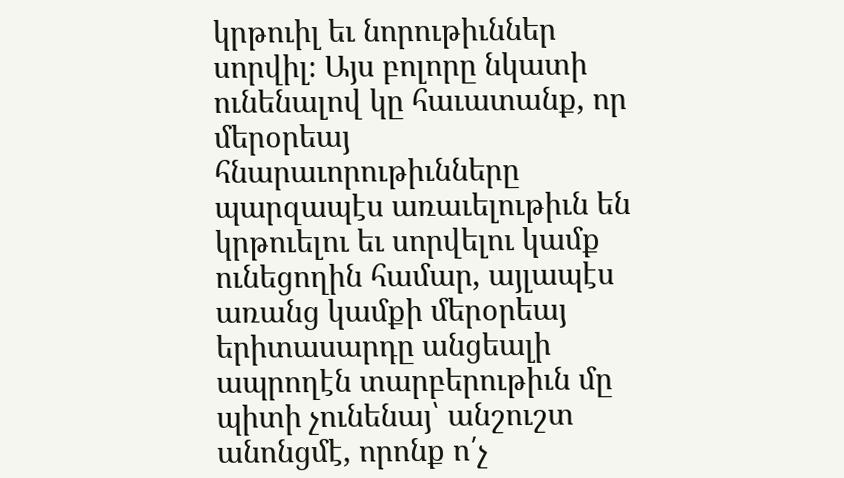կրթուիլ եւ նորութիւններ սորվիլ։ Այս բոլորը նկատի ունենալով կը հաւատանք, որ մերօրեայ հնարաւորութիւնները պարզապէս առաւելութիւն են կրթուելու եւ սորվելու կամք ունեցողին համար, այլապէս առանց կամքի մերօրեայ երիտասարդը անցեալի ապրողէն տարբերութիւն մը պիտի չունենայ՝ անշուշտ անոնցմէ, որոնք ո՛չ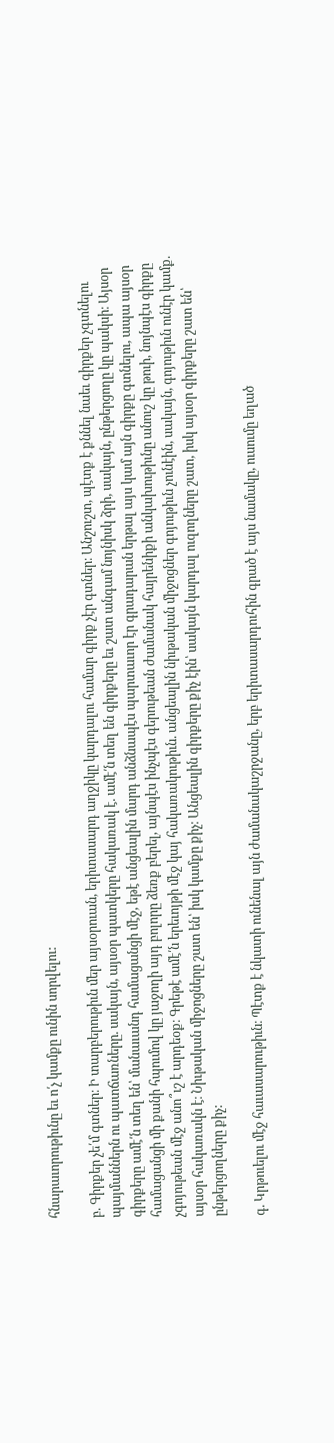հնարաւորութիւնը եւ ո՛չ կամքը ունին սորվելու:

բ. Գիրքեր չե՛մ գտներ։ Ի տարբերութիւն մեր այսօրուան, երիտասարդ աղջիկը կարդալու համար գիրք չէր գտներ։ Անշուշտ, պէտք է քննել նաեւ գիրքեր չգտնելու պայմաններն ու պատճառները. սակայն, այսօր պատկերը հակառակ է. ամէ՛ն տեղ են գիրքերը եւ շատ անգամ նոյնիսկ ձրի, սակայն, ընթերցողը կը պակսի։ Այսօր գիրքերը ամէ՛ն տեղ են՝ մանաւանդ համացանցի մէջ, եթէ անցեալին մարդ անձնապէս պարտաւոր էր գրադարան երթալ այս կամ այն գիրքը գտնելու, ապա այսօր համացանցի մի քանի հպումով կը յաջողի այդ բոլորը ձեռք բերել, այնպէս ինչպէս գերութեան ժամանակ հայրենիքի անկախութիւնը անուշ կը թուի, նոյնպէս գիրքը չգոյութեան մէջ անո՞ւշ է արդեօք։ Գրեթէ ամէ՛ն երեւոյթի մէջ կայ հակառակութիւն. անցեալին նիւթական միջոցներ գոյութիւն չունէին, սակայն, գոյութիւն ունէր կամք. այսօր հակառակն է։ Նիւթական միջոցները շատ են՝ իսկ կամքը քիչ։ Անցեալին գիրքերը քիչ էին՝ սակայն կարդալ ուզողները շատ, իսկ այսօր գիրքերը շատ են՝ ընթերցողները քիչ:

գ. Կրթուելու մէջ հաւասարութիւն։ Պէտք է նկատի ունենալ այն ժամանակաշրջանը, երբ երիտասարդուհին գրած է այս նամակը, ուսումը եղած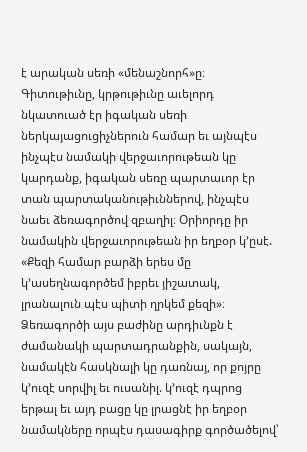է արական սեռի «մենաշնորհ»ը։ Գիտութիւնը, կրթութիւնը աւելորդ նկատուած էր իգական սեռի ներկայացուցիչներուն համար եւ այնպէս ինչպէս նամակի վերջաւորութեան կը կարդանք, իգական սեռը պարտաւոր էր տան պարտականութիւններով, ինչպէս նաեւ ձեռագործով զբաղիլ։ Օրիորդը իր նամակին վերջաւորութեան իր եղբօր կ՚ըսէ. «Քեզի համար բարձի երես մը կ՚ասեղնագործեմ իբրեւ յիշատակ, լրանալուն պէս պիտի ղրկեմ քեզի»։ Ձեռագործի այս բաժինը արդիւնքն է ժամանակի պարտադրանքին, սակայն, նամակէն հասկնալի կը դառնայ, որ քոյրը կ՚ուզէ սորվիլ եւ ուսանիլ. կ՚ուզէ դպրոց երթալ եւ այդ բացը կը լրացնէ իր եղբօր նամակները որպէս դասագիրք գործածելով՝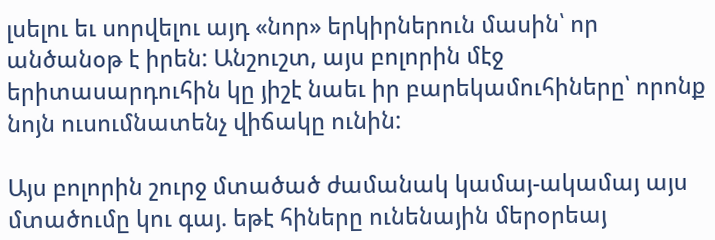լսելու եւ սորվելու այդ «նոր» երկիրներուն մասին՝ որ անծանօթ է իրեն: Անշուշտ, այս բոլորին մէջ երիտասարդուհին կը յիշէ նաեւ իր բարեկամուհիները՝ որոնք նոյն ուսումնատենչ վիճակը ունին:

Այս բոլորին շուրջ մտածած ժամանակ կամայ-ակամայ այս մտածումը կու գայ. եթէ հիները ունենային մերօրեայ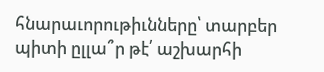հնարաւորութիւնները՝ տարբեր պիտի ըլլա՞ր թէ՛ աշխարհի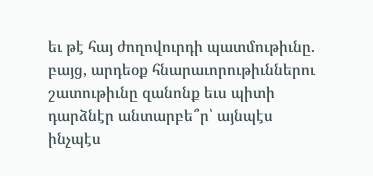եւ թէ հայ ժողովուրդի պատմութիւնը. բայց, արդեօք հնարաւորութիւններու շատութիւնը զանոնք եւս պիտի դարձնէր անտարբե՞ր՝ այնպէս ինչպէս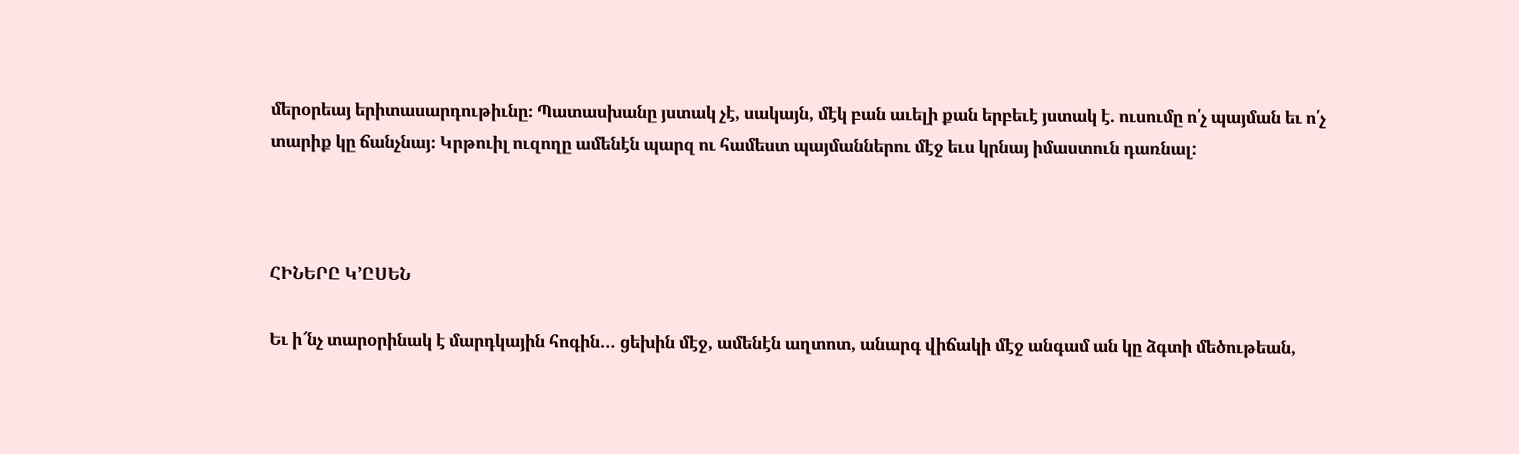մերօրեայ երիտասարդութիւնը։ Պատասխանը յստակ չէ, սակայն, մէկ բան աւելի քան երբեւէ յստակ է. ուսումը ո՛չ պայման եւ ո՛չ տարիք կը ճանչնայ։ Կրթուիլ ուզողը ամենէն պարզ ու համեստ պայմաններու մէջ եւս կրնայ իմաստուն դառնալ:



ՀԻՆԵՐԸ Կ՚ԸՍԵՆ

Եւ ի՜նչ տարօրինակ է մարդկային հոգին… ցեխին մէջ, ամենէն աղտոտ, անարգ վիճակի մէջ անգամ ան կը ձգտի մեծութեան,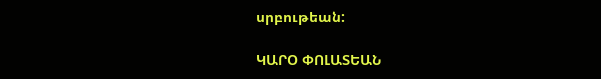սրբութեան:

ԿԱՐՕ ՓՈԼԱՏԵԱՆ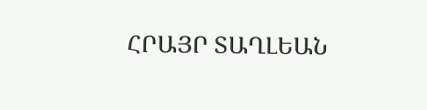ՀՐԱՅՐ ՏԱՂԼԵԱՆ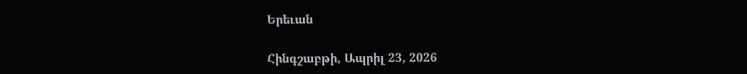Երեւան

Հինգշաբթի, Ապրիլ 23, 2026